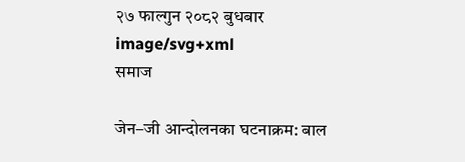२७ फाल्गुन २०८२ बुधबार
image/svg+xml
समाज

जेन–जी आन्दोलनका घटनाक्रम: बाल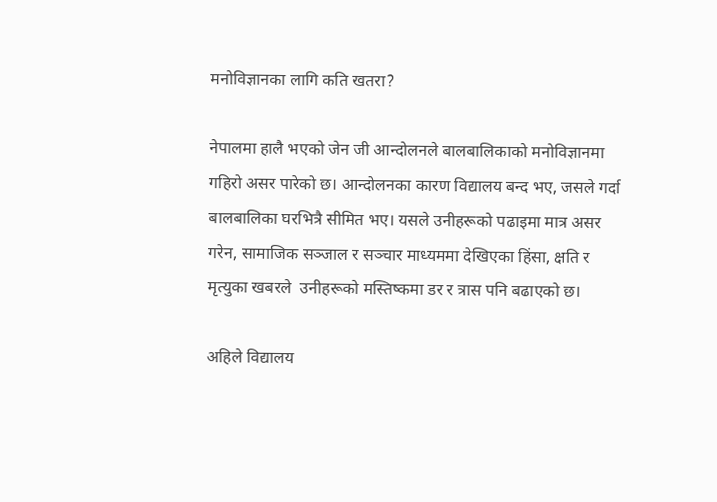मनोविज्ञानका लागि कति खतरा?

नेपालमा हालै भएको जेन जी आन्दोलनले बालबालिकाको मनोविज्ञानमा गहिरो असर पारेको छ। आन्दोलनका कारण विद्यालय बन्द भए, जसले गर्दा बालबालिका घरभित्रै सीमित भए। यसले उनीहरूको पढाइमा मात्र असर गरेन, सामाजिक सञ्जाल र सञ्चार माध्यममा देखिएका हिंसा, क्षति र मृत्युका खबरले  उनीहरूको मस्तिष्कमा डर र त्रास पनि बढाएको छ।

अहिले विद्यालय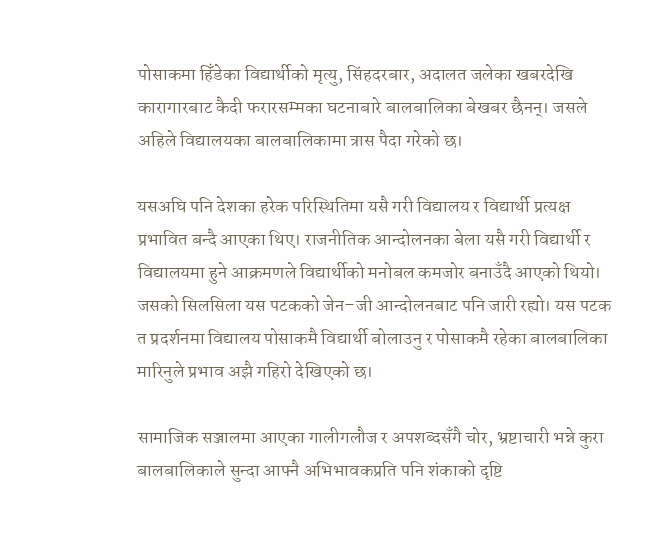पोसाकमा हिँडेका विद्यार्थीको मृत्यु, सिंहदरबार, अदालत जलेका खबरदेखि कारागारबाट कैदी फरारसम्मका घटनाबारे बालबालिका बेखबर छैनन्। जसले अहिले विद्यालयका बालबालिकामा त्रास पैदा गरेको छ।

यसअघि पनि देशका हरेक परिस्थितिमा यसै गरी विद्यालय र विद्यार्थी प्रत्यक्ष प्रभावित बन्दै आएका थिए। राजनीतिक आन्दोलनका बेला यसै गरी विद्यार्थी र विद्यालयमा हुने आक्रमणले विद्यार्थीको मनोबल कमजोर बनाउँदै आएको थियो। जसको सिलसिला यस पटकको जेन–जी आन्दोलनबाट पनि जारी रह्यो। यस पटक त प्रदर्शनमा विद्यालय पोसाकमै विद्यार्थी बोलाउनु र पोसाकमै रहेका बालबालिका मारिनुले प्रभाव अझै गहिरो देखिएको छ।

सामाजिक सञ्जालमा आएका गालीगलौज र अपशब्दसँगै चोर, भ्रष्टाचारी भन्ने कुरा बालबालिकाले सुन्दा आफ्नै अभिभावकप्रति पनि शंकाको दृष्टि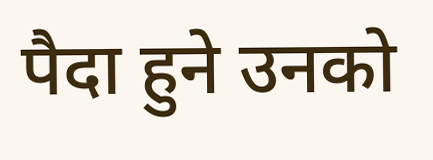पैदा हुने उनको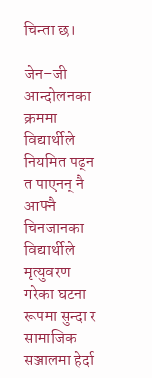चिन्ता छ।

जेन–जी आन्दोलनका क्रममा विद्यार्थीले नियमित पढ्न त पाएनन् नै आफ्नै चिनजानका विद्यार्थीले मृत्युवरण गरेका घटना रूपमा सुन्दा र सामाजिक सञ्जालमा हेर्दा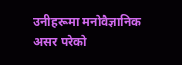उनीहरूमा मनोवैज्ञानिक असर परेको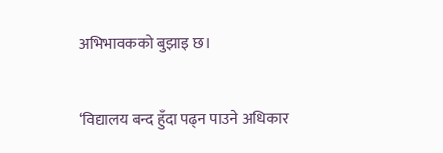अभिभावकको बुझाइ छ।

‘विद्यालय बन्द हुँदा पढ्न पाउने अधिकार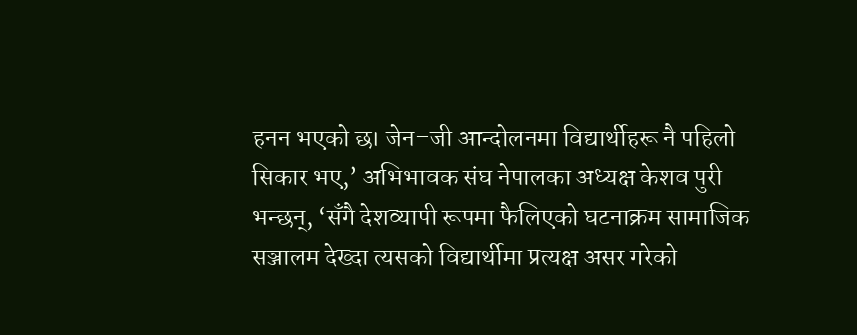हनन भएको छ। जेन–जी आन्दोलनमा विद्यार्थीहरू नै पहिलो सिकार भए,’ अभिभावक संघ नेपालका अध्यक्ष केशव पुरी भन्छन्, ‘सँगै देशव्यापी रूपमा फैलिएको घटनाक्रम सामाजिक सञ्जालम देख्दा त्यसको विद्यार्थीमा प्रत्यक्ष असर गरेको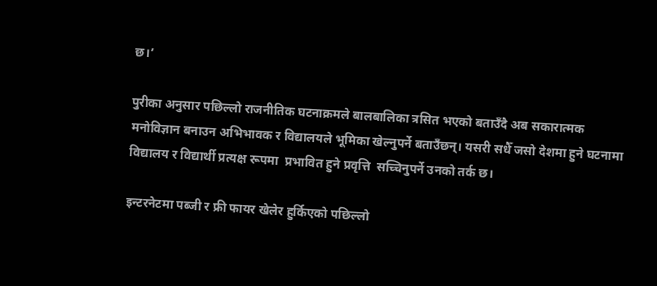छ।’

पुरीका अनुसार पछिल्लो राजनीतिक घटनाक्रमले बालबालिका त्रसित भएको बताउँदै अब सकारात्मक मनोविज्ञान बनाउन अभिभावक र विद्यालयले भूमिका खेल्नुपर्ने बताउँछन्। यसरी सधैँ जसो देशमा हुने घटनामा विद्यालय र विद्यार्थी प्रत्यक्ष रूपमा  प्रभावित हुने प्रवृत्ति  सच्चिनुपर्ने उनको तर्क छ।

इन्टरनेटमा पब्जी र फ्री फायर खेलेर हुर्किएको पछिल्लो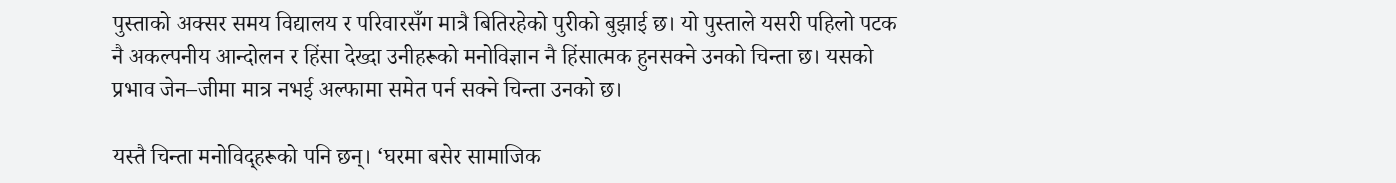पुस्ताको अक्सर समय विद्यालय र परिवारसँग मात्रै बितिरहेको पुरीको बुझाई छ। यो पुस्ताले यसरी पहिलो पटक नै अकल्पनीय आन्दोलन र हिंसा देख्दा उनीहरूको मनोविज्ञान नै हिंसात्मक हुनसक्ने उनको चिन्ता छ। यसको प्रभाव जेन–जीमा मात्र नभई अल्फामा समेत पर्न सक्ने चिन्ता उनको छ।

यस्तै चिन्ता मनोविद्हरूको पनि छन्। ‘घरमा बसेर सामाजिक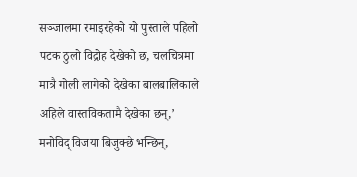सञ्जालमा रमाइरहेको यो पुस्ताले पहिलो पटक ठुलो विद्रोह देखेको छ, चलचित्रमा मात्रै गोली लागेको देखेका बालबालिकाले अहिले वास्तविकतामै देखेका छन्,’ मनोविद् विजया बिजुक्छे भन्छिन्,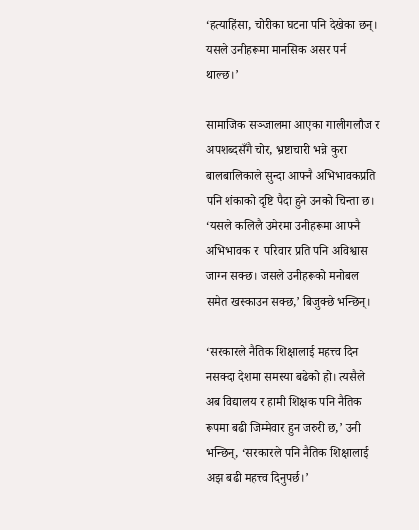‘हत्याहिंसा, चोरीका घटना पनि देखेका छन्। यसले उनीहरूमा मानसिक असर पर्न थाल्छ।’

सामाजिक सञ्जालमा आएका गालीगलौज र अपशब्दसँगै चोर, भ्रष्टाचारी भन्ने कुरा बालबालिकाले सुन्दा आफ्नै अभिभावकप्रति पनि शंकाको दृष्टि पैदा हुने उनको चिन्ता छ। ‘यसले कलिलै उमेरमा उनीहरूमा आफ्नै अभिभावक र  परिवार प्रति पनि अविश्वास जाग्न सक्छ। जसले उनीहरूको मनोबल समेत खस्काउन सक्छ,’ बिजुक्छे भन्छिन्।

‘सरकारले नैतिक शिक्षालाई महत्त्व दिन नसक्दा देशमा समस्या बढेको हो। त्यसैले अब विद्यालय र हामी शिक्षक पनि नैतिक रूपमा बढी जिम्मेवार हुन जरुरी छ,’ उनी भन्छिन्, ‘सरकारले पनि नैतिक शिक्षालाई अझ बढी महत्त्व दिनुपर्छ।’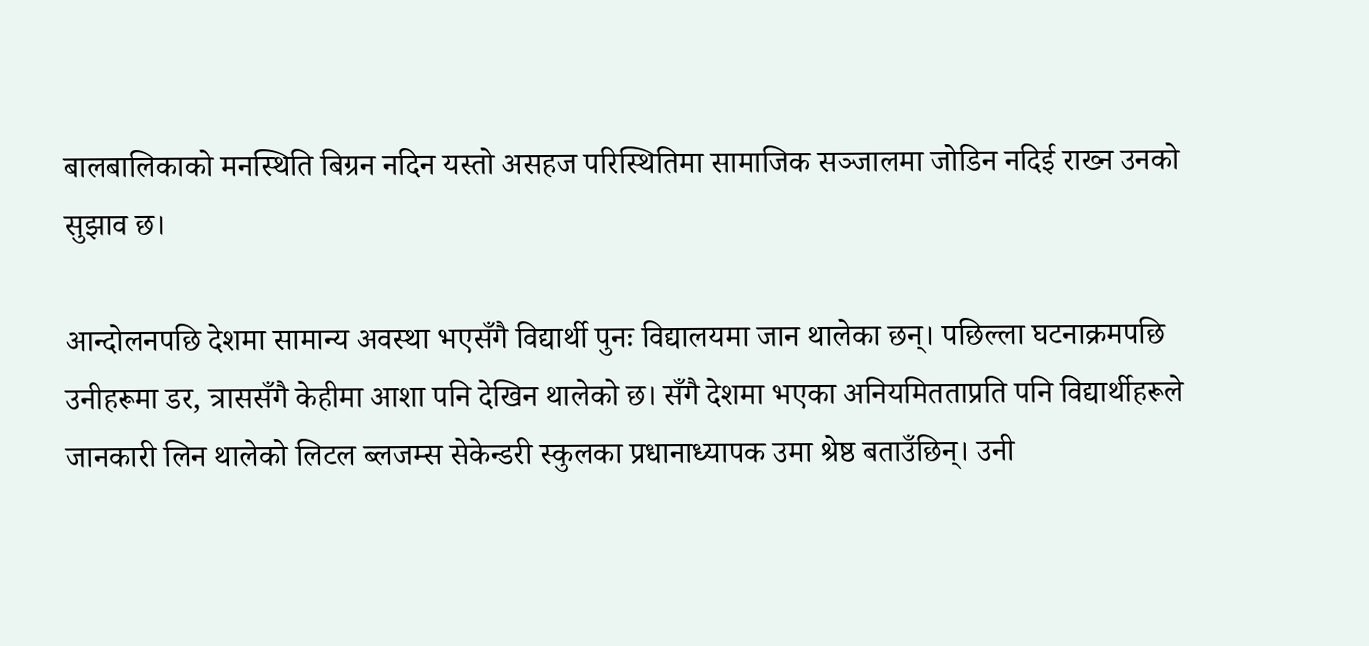बालबालिकाको मनस्थिति बिग्रन नदिन यस्तो असहज परिस्थितिमा सामाजिक सञ्जालमा जोडिन नदिई राख्न उनको सुझाव छ।

आन्दोलनपछि देशमा सामान्य अवस्था भएसँगै विद्यार्थी पुनः विद्यालयमा जान थालेका छन्। पछिल्ला घटनाक्रमपछि उनीहरूमा डर, त्राससँगै केहीमा आशा पनि देखिन थालेको छ। सँगै देशमा भएका अनियमितताप्रति पनि विद्यार्थीहरूले जानकारी लिन थालेको लिटल ब्लजम्स सेकेन्डरी स्कुलका प्रधानाध्यापक उमा श्रेष्ठ बताउँछिन्। उनी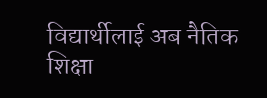विद्यार्थीलाई अब नैतिक शिक्षा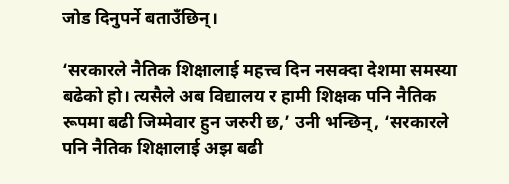जोड दिनुपर्ने बताउँछिन्।

‘सरकारले नैतिक शिक्षालाई महत्त्व दिन नसक्दा देशमा समस्या बढेको हो। त्यसैले अब विद्यालय र हामी शिक्षक पनि नैतिक रूपमा बढी जिम्मेवार हुन जरुरी छ,’ उनी भन्छिन्, ‘सरकारले पनि नैतिक शिक्षालाई अझ बढी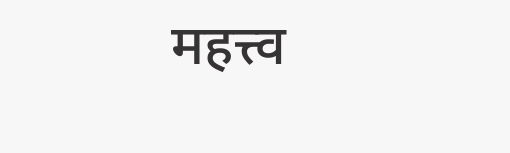महत्त्व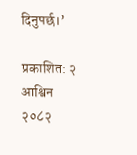दिनुपर्छ।’

प्रकाशित: २ आश्विन २०८२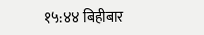१५:४४ बिहीबार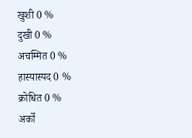खुशी 0 %
दुखी 0 %
अचम्मित 0 %
हास्यास्पद 0 %
क्रोधित 0 %
अर्को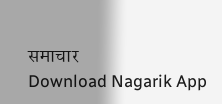समाचार
Download Nagarik App